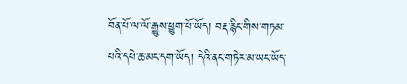བོན་པོ་ལ་ལོ་རྒྱུས་ཕྱུག་པོ་ཡོད། བརྡ་རྙིང་གིས་གཏམ་པའི་དཔེ་ཆ་མང་དག་ཡོད། དེའི་ནང་གཏེར་མ་ཡང་ཡོད་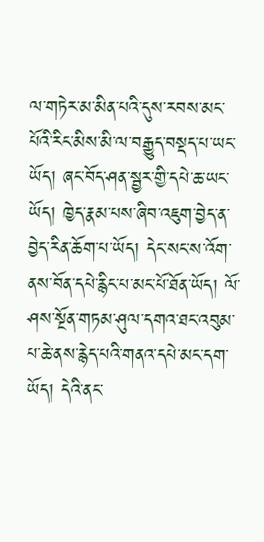ལ་གཏེར་མ་མིན་པའི་དུས་རབས་མང་པོའི་རིང་མིས་མི་ལ་བརྒྱུད་བསྡད་པ་ཡང་ཡོད། ཞང་བོད་ཤན་སྦྱར་གྱི་དཔེ་ཆ་ཡང་ཡོད། ཁྱེད་རྣམ་པས་ཞིབ་འཇུག་བྱེད་ན་བྱེད་རིན་ཆོག་པ་ཡོད། དེང་སང་ས་འོག་ནས་བོན་དཔེ་རྙིང་པ་མང་པོ་ཐོན་ཡོད། ལོ་ཤས་སྔོན་གཏམ་ཤུལ་དགའ་ཐང་འབུམ་པ་ཆེ་ནས་རྙེད་པའི་གནའ་དཔེ་མང་དག་ཡོད། དེའི་ནང་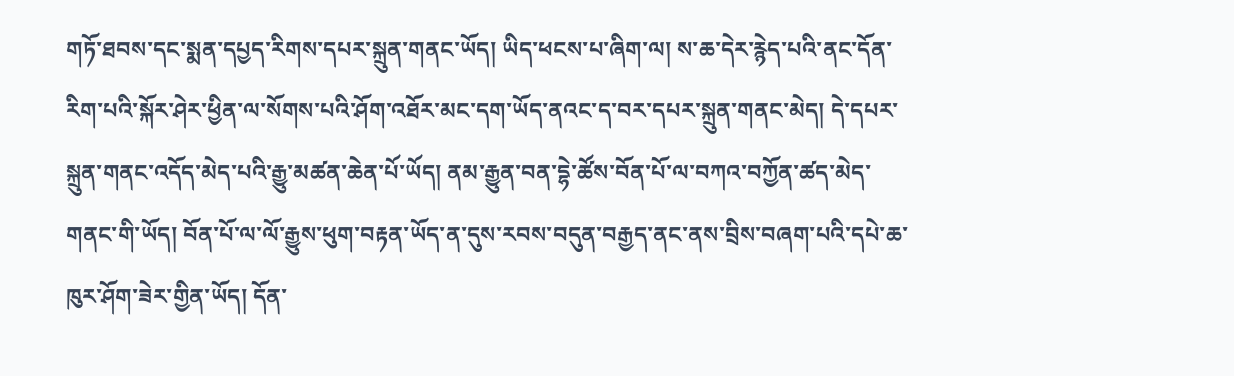གཏོ་ཐབས་དང་སྨན་དཔྱད་རིགས་དཔར་སྐྲུན་གནང་ཡོད། ཡིད་ཕངས་པ་ཞིག་ལ། ས་ཆ་དེར་རྙེད་པའི་ནང་དོན་རིག་པའི་སྐོར་ཤེར་ཕྱིན་ལ་སོགས་པའི་ཤོག་འཐོར་མང་དག་ཡོད་ནའང་ད་བར་དཔར་སྐྲུན་གནང་མེད། དེ་དཔར་སྐྲུན་གནང་འདོད་མེད་པའི་རྒྱུ་མཚན་ཆེན་པོ་ཡོད། ནམ་རྒྱུན་བན་དྷེ་ཚོས་བོན་པོ་ལ་བཀའ་བཀྱོན་ཚད་མེད་གནང་གི་ཡོད། བོན་པོ་ལ་ལོ་རྒྱུས་ཕུག་བརྟན་ཡོད་ན་དུས་རབས་བདུན་བརྒྱད་ནང་ནས་བྲིས་བཞག་པའི་དཔེ་ཆ་ཁུར་ཤོག་ཟེར་གྱིན་ཡོད། དོན་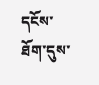དངོས་ཐོག་དུས་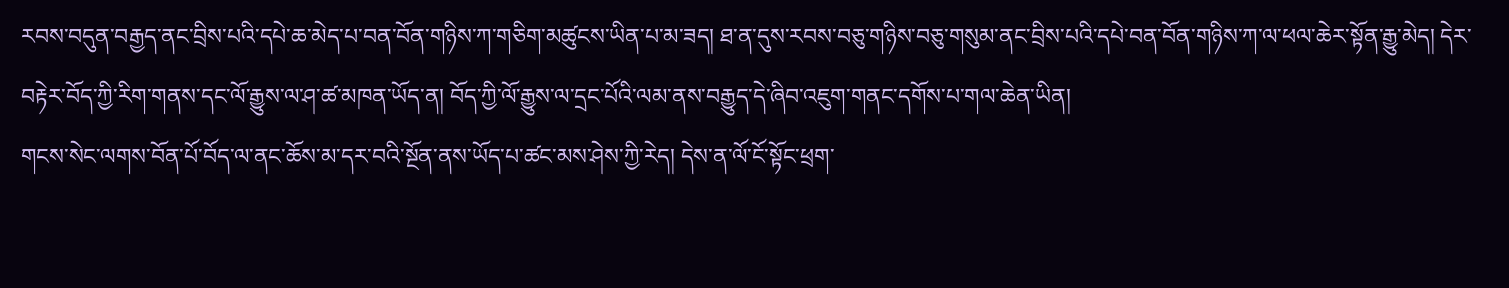རབས་བདུན་བརྒྱད་ནང་བྲིས་པའི་དཔེ་ཆ་མེད་པ་བན་བོན་གཉིས་ཀ་གཅིག་མཚུངས་ཡིན་པ་མ་ཟད། ཐ་ན་དུས་རབས་བཅུ་གཉིས་བཅུ་གསུམ་ནང་བྲིས་པའི་དཔེ་བན་བོན་གཉིས་ཀ་ལ་ཕལ་ཆེར་སྟོན་རྒྱུ་མེད། དེར་བརྟེར་བོད་ཀྱི་རིག་གནས་དང་ལོ་རྒྱུས་ལ་ཤ་ཚ་མཁན་ཡོད་ན། བོད་ཀྱི་ལོ་རྒྱུས་ལ་དྲང་པོའི་ལམ་ནས་བརྒྱུད་དེ་ཞིབ་འཇུག་གནང་དགོས་པ་གལ་ཆེན་ཡིན།
གངས་སེང་ལགས་བོན་པོ་བོད་ལ་ནང་ཆོས་མ་དར་བའི་སྔོན་ནས་ཡོད་པ་ཚང་མས་ཤེས་ཀྱི་རེད། དེས་ན་ལོ་ངོ་སྟོང་ཕྲག་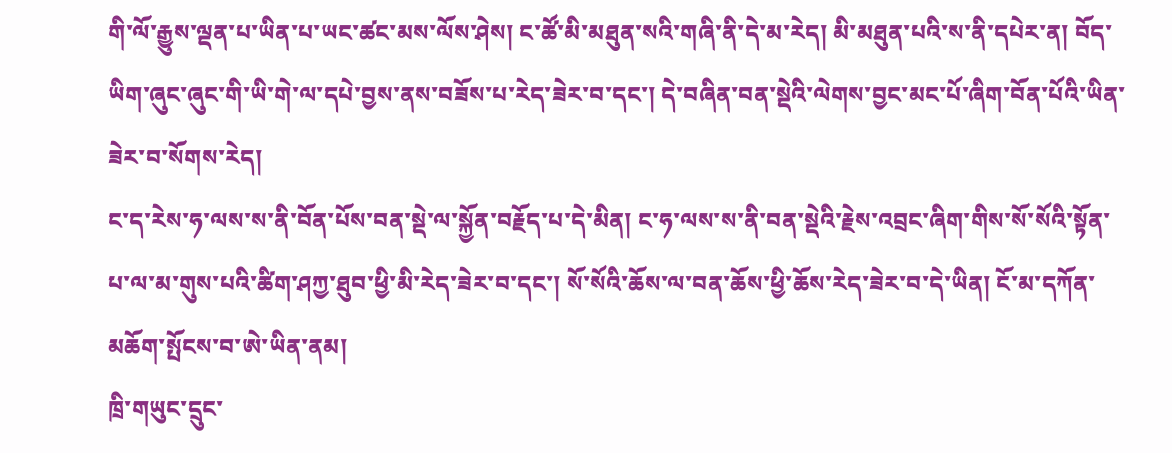གི་ལོ་རྒྱུས་ལྡན་པ་ཡིན་པ་ཡང་ཚང་མས་ལོས་ཤེས། ང་ཚོ་མི་མཐུན་སའི་གཞི་ནི་དེ་མ་རེད། མི་མཐུན་པའི་ས་ནི་དཔེར་ན། བོད་ཡིག་ཞུང་ཞུང་གི་ཡི་གེ་ལ་དཔེ་བྱས་ནས་བཟོས་པ་རེད་ཟེར་བ་དང་། དེ་བཞིན་བན་སྡེའི་ལེགས་བྱང་མང་པོ་ཞིག་བོན་པོའི་ཡིན་ཟེར་བ་སོགས་རེད།
ང་ད་རེས་ཧ་ལས་ས་ནི་བོན་པོས་བན་སྡེ་ལ་སྐྱོན་བརྗོད་པ་དེ་མིན། ང་ཧ་ལས་ས་ནི་བན་སྡེའི་རྗེས་འབྲང་ཞིག་གིས་སོ་སོའི་སྟོན་པ་ལ་མ་གུས་པའི་ཚིག་ཤཀྱ་ཐུབ་ཕྱི་མི་རེད་ཟེར་བ་དང་། སོ་སོའི་ཆོས་ལ་བན་ཆོས་ཕྱི་ཆོས་རེད་ཟེར་བ་དེ་ཡིན། ངོ་མ་དཀོན་མཆོག་སྤོངས་བ་ཨེ་ཡིན་ནམ།
ཁྲི་གཡུང་དྲུང་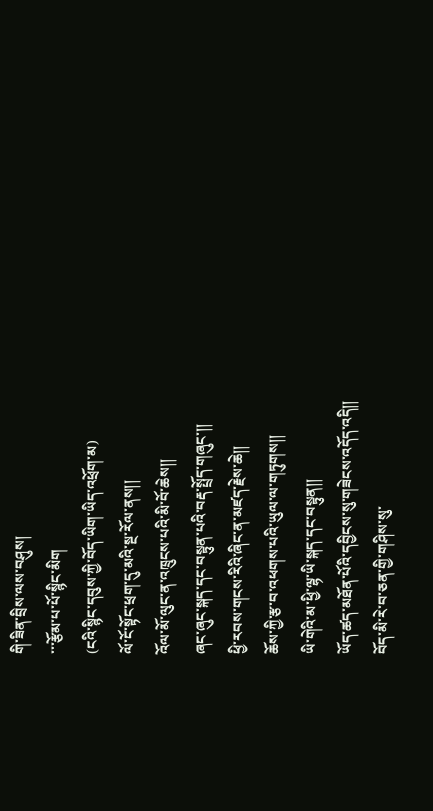གི་ཟིན་བྲིས་ལས་བཤུས།
་་་རྩོམ་པ་པོ་སྙིང་མིག
(ངའི་སྙིང་དབུས་ཀྱི་བོད་ཡིག་ཡིད་འཕྲོག་མ)
ལོ་ངོ་སྟོང་ཕྲག་དུ་མའི་སྔ་རོལ་ནས།།
འོལ་མོ་ལུང་ན་འཁྲུངས་པའི་མི་བོ་ཆེས།།
ཞང་ཞུང་སྐད་དང་བསྟུན་པའི་བརྡ་སྤྲོད་གཞུང་།།
ཕྱི་རབས་གངས་རིའི་ཞིང་ན་མཛད་རྗེས་ཆེ།།
ཆོས་ཀྱི་རྩ་བ་འཕགས་པའི་ཡུལ་ལ་གཏུགས།།
ཡི་གེའི་མ་ཕྱི་ལྷ་ཡི་སྐད་དང་བསྟུན།།
ཡོད་ཚད་མཐོན་པོའི་དབྱིངས་སུ་གཟེངས་འདོད་འདི།།
བོད་མི་རེ་བ་ཅན་གྱི་གཤིས་སུ་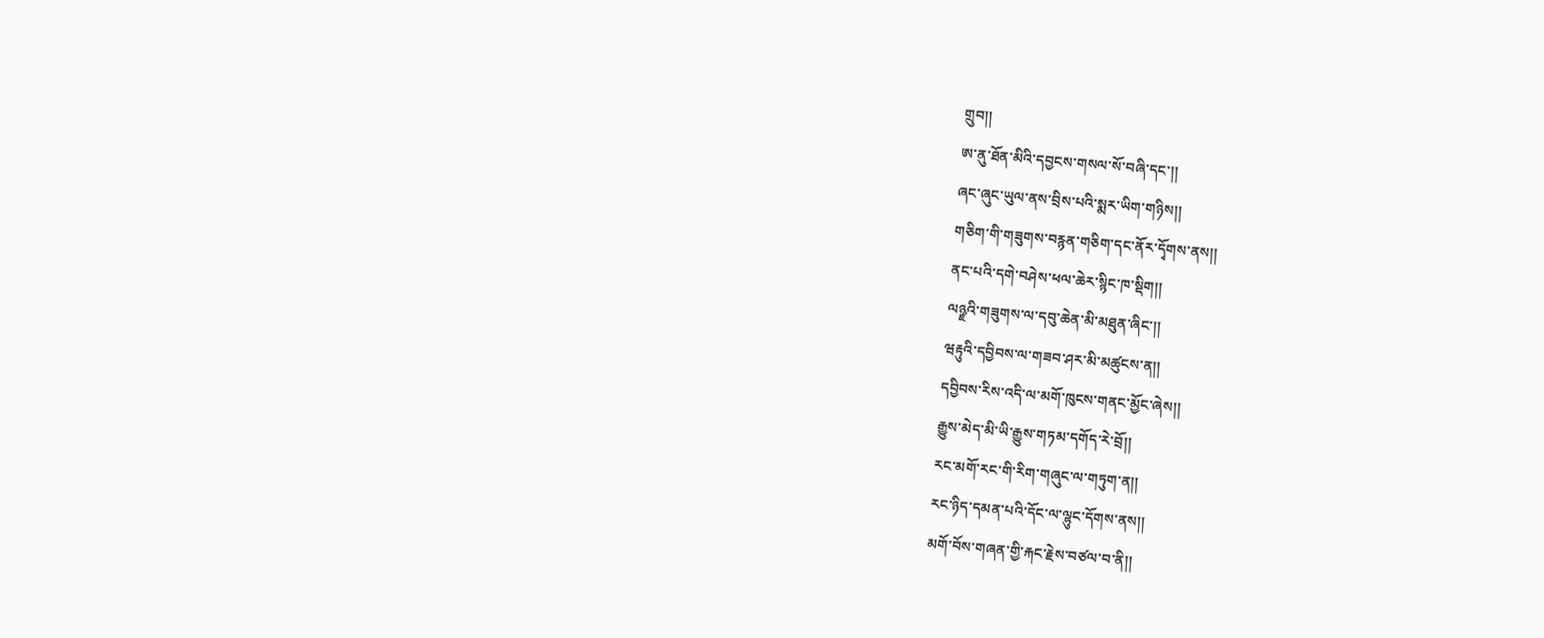གྲུབ།།
ཨ་ནུ་ཐོན་མིའི་དབྱངས་གསལ་སོ་བཞི་དང་།།
ཞང་ཞུང་ཡུལ་ནས་བྲིས་པའི་སྨར་ཡིག་གཉིས།།
གཅིག་གི་གཟུགས་བརྙན་གཅིག་དང་ནོར་དྭོགས་ནས།།
ནང་པའི་དགེ་བཤེས་ཕལ་ཆེར་སྙིང་ཁ་སྡིག།།
ལཉྫའི་གཟུགས་ལ་དབུ་ཆེན་མི་མཐུན་ཞིང་།།
ཝརྟུའི་དབྱིབས་ལ་གཟབ་ཤར་མི་མཚུངས་ན།།
དབྱིབས་རིས་འདི་ལ་མགོ་ཁུངས་གནང་མྱོང་ཞེས།།
རྒྱུས་མེད་མི་ཡི་རྒྱུས་གཏམ་དགོད་རེ་བྲོ།།
རང་མགོ་རང་གི་རིག་གཞུང་ལ་གཏུག་ན།།
རང་ཉིད་དམན་པའི་དོང་ལ་ལྷུང་དོགས་ནས།།
མགོ་བོས་གཞན་གྱི་རྐང་རྗེས་བཙལ་བ་ནི།།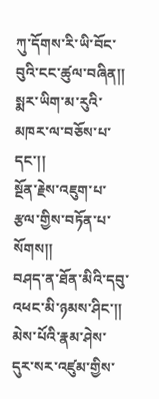ཀུ་དོགས་རི་ཡི་བོང་བུའི་ངང་ཚུལ་བཞིན།།
སྨར་ཡིག་མ་རུའི་མཁར་ལ་བཅོས་པ་དང་།།
སྔོན་རྗེས་འཇུག་པ་རྩལ་གྱིས་བཏོན་པ་སོགས།།
བཤད་ན་ཐོན་མིའི་དབུ་འཕང་མི་ཉམས་ཤིང་།།
མེས་པོའི་རྣམ་ཤེས་དུར་སར་འཛུམ་གྱིས་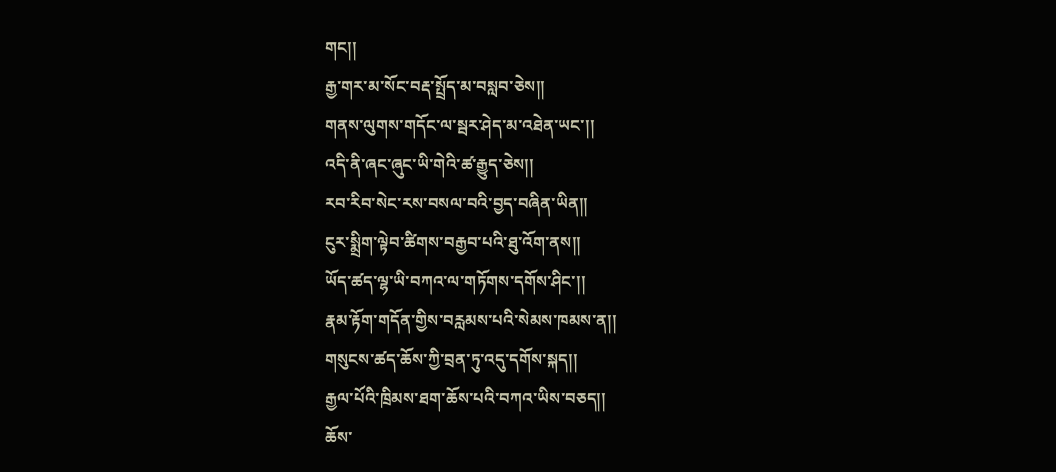གང།།
རྒྱ་གར་མ་སོང་བརྡ་སྤྲོད་མ་བསླབ་ཅེས།།
གནས་ལུགས་གདོང་ལ་སྦར་ཤེད་མ་འཐེན་ཡང་།།
འདི་ནི་ཞང་ཞུང་ཡི་གེའི་ཚ་རྒྱུད་ཅེས།།
རབ་རིབ་སེང་རས་བསལ་བའི་བྱད་བཞིན་ཡིན།།
ངུར་སྨྲིག་ལྟེབ་ཚིགས་བརྒྱབ་པའི་ཐུ་འོག་ནས།།
ཡོད་ཚད་ལྷ་ཡི་བཀའ་ལ་གཏོགས་དགོས་ཤིང་།།
རྣམ་རྟོག་གདོན་གྱིས་བརླམས་པའི་སེམས་ཁམས་ན།།
གསུངས་ཚད་ཆོས་ཀྱི་བྲན་ཏུ་འདུ་དགོས་སྐད།།
རྒྱལ་པོའི་ཁྲིམས་ཐག་ཆོས་པའི་བཀའ་ཡིས་བཅད།།
ཆོས་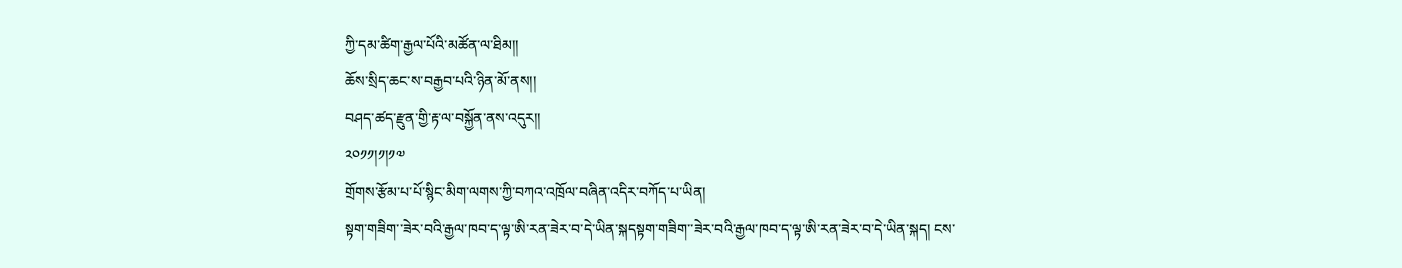ཀྱི་དམ་ཚིག་རྒྱལ་པོའི་མཚོན་ལ་ཐིམ།།
ཆོས་སྲིད་ཆང་ས་བརྒྱབ་པའི་ཉིན་མོ་ནས།།
བཤད་ཚད་རྫུན་གྱི་རྟ་ལ་བསྐྱོན་ནས་འདུར།།
༢༠༡༡།༡།༡༧
གྲོགས་རྩོམ་པ་པོ་སྙིང་མིག་ལགས་ཀྱི་བཀའ་འཁྲོལ་བཞིན་འདིར་བཀོད་པ་ཡིན།
སྟག་གཟིག་་ཟེར་བའི་རྒྱལ་ཁབ་ད་ལྟ་ཨི་རན་ཟེར་བ་དེ་ཡིན་སྐདསྟག་གཟིག་་ཟེར་བའི་རྒྱལ་ཁབ་ད་ལྟ་ཨི་རན་ཟེར་བ་དེ་ཡིན་སྐད། ངས་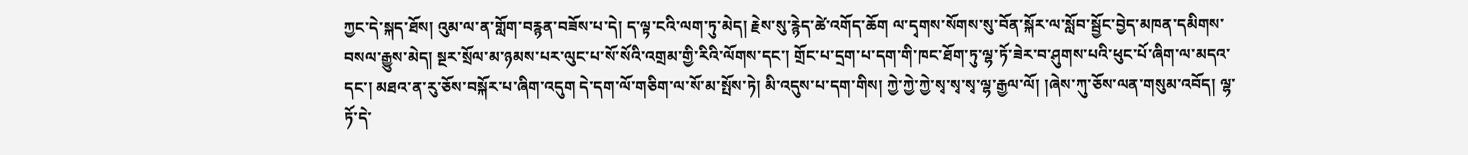ཀྱང་དེ་སྐད་ཐོས། འུམ་ལ་ན་གློག་བརྙན་བཟོས་པ་དེ། ད་ལྟ་ངའི་ལག་ཏུ་མེད། རྗེས་སུ་རྙེད་ཚེ་འགོད་ཆོག ལ་དྭགས་སོགས་སུ་བོན་སྐོར་ལ་སློབ་སྦྱོང་བྱེད་མཁན་དམིགས་བསལ་རྒྱུས་མེད། སྔར་སྲོལ་མ་ཉམས་པར་ལུང་པ་སོ་སོའི་འགྲམ་གྱི་རིའི་ལོགས་དང་། གྲོང་པ་དྲག་པ་དག་གི་ཁང་ཐོག་ཏུ་ལྷ་ཏོ་ཟེར་བ་ཤུགས་པའི་ཕུང་པོ་ཞིག་ལ་མདའ་དང་། མཐའ་ན་རུ་ཅོས་བསྐོར་པ་ཞིག་འདུག དེ་དག་ལོ་གཅིག་ལ་སོ་མ་སྤོས་ཏེ། མི་འདུས་པ་དག་གིས། ཀྱེ་ཀྱེ་ཀྱེ་སྭ་སྭ་སྭ་ལྷ་རྒྱལ་ལོ། །ཞེས་ཀུ་ཅོས་ལན་གསུམ་འབོད། ལྷ་ཏོ་དེ་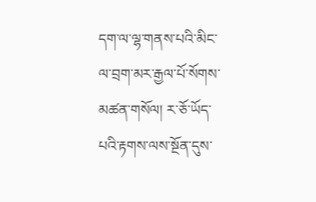དག་ལ་ལྷ་གནས་པའི་མིང་ལ་བྲག་མར་རྒྱལ་པོ་སོགས་མཚན་གསོལ། ར་ཅོ་ཡོད་པའི་རྟགས་ལས་སྔོན་དུས་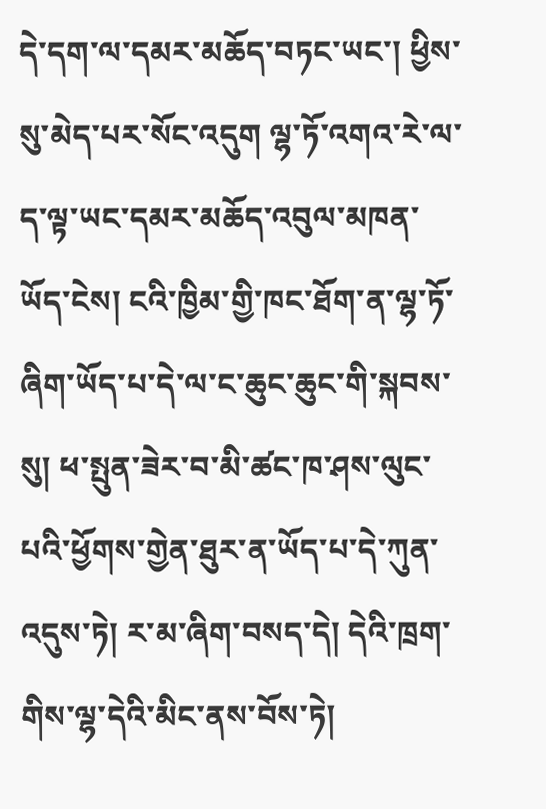དེ་དག་ལ་དམར་མཆོད་བཏང་ཡང་། ཕྱིས་སུ་མེད་པར་སོང་འདུག ལྷ་ཏོ་འགའ་རེ་ལ་ད་ལྟ་ཡང་དམར་མཆོད་འབུལ་མཁན་ཡོད་ངེས། ངའི་ཁྱིམ་གྱི་ཁང་ཐོག་ན་ལྷ་ཏོ་ཞིག་ཡོད་པ་དེ་ལ་ང་ཆུང་ཆུང་གི་སྐབས་སུ། ཕ་སྤུན་ཟེར་བ་མི་ཚང་ཁ་ཤས་ལུང་པའི་ཕྱོགས་གྱེན་ཐུར་ན་ཡོད་པ་དེ་ཀུན་འདུས་ཏེ། ར་མ་ཞིག་བསད་དེ། དེའི་ཁྲག་གིས་ལྷ་དེའི་མིང་ནས་བོས་ཏེ།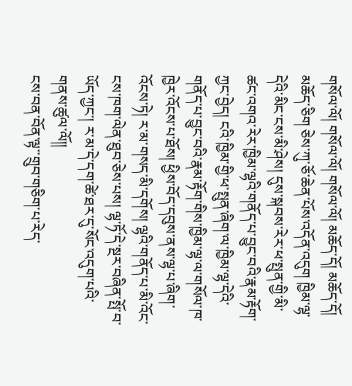གསོལ་ལོ། གསོལ་ལོ། གསོལ་ལོ། མཆོད་དོ། མཆོད་དོ། མཆོད་ཅིག ཅེས་ཀུ་ཅོ་ཆེན་པོས་འདོན་འདུག ཁྱིམ་ལྷ་དེའི་མིང་ངས་མི་ཤེས། དུས་སྐབས་རེར་ཕ་སྤུན་གྱི་མི་ཚང་འགའ་རེར་ཁྱིམ་ལྷའི་གནོད་པ་བྱུང་བའི་རྣམ་རྟོག་ཀྱང་བྱེད། ངའི་ཁྱིམ་གྱི་ཕ་སྤུན་ཞིག་ལ་ཁྱིམ་ལྷ་དེའི་གནོད་པ་བྱུང་བའི་རྣམ་རྟོག་གིས་ཁྱིམ་ལྷ་ལ་གསོལ་ཁ་ཁྱེར་འོངས་པ་ཐོས། ཕྱིས་བོད་དབུས་ནས་ལྷ་པ་ཞིག་འོངས་ཏེ། ར་མ་གསད་མི་དགོས། ལྷའི་གནོད་པ་མི་འོང་ངས་ཁག་ལེན་ཐུབ་ཅེས་པས། ལྷ་ཏོ་དེ་སྔར་བཞིན་སྤོ་བ་ཡོད་ཀྱང་། ར་མ་དེ་དག་ཚེ་ཐར་དུ་སོང་འདུག་པའི་གནས་ཚུལ་ལོ།།
ངས་བན་བོན་ལྟ་་གྲུབ་གཅིག་པ་རེད་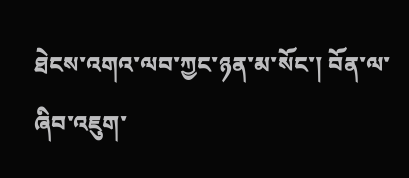ཐེངས་འགའ་ལབ་ཀྱང་ཉན་མ་སོང་། བོན་ལ་ཞིབ་འཇུག་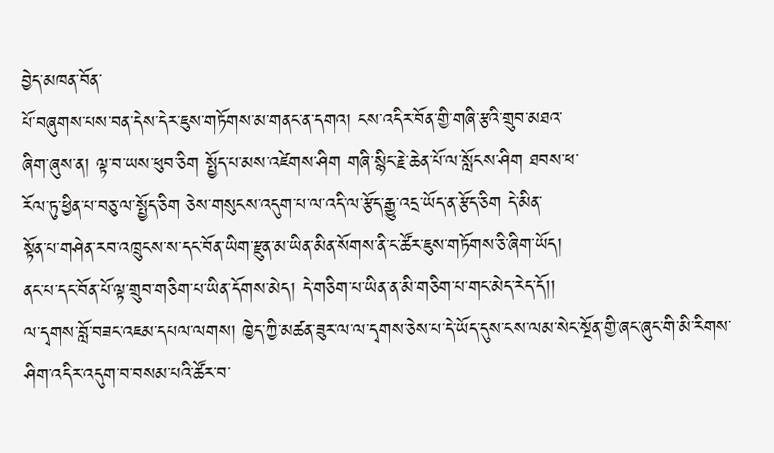བྱེད་མཁན་བོན་
པོ་བཞུགས་པས་བན་དེས་དེར་ཇུས་གཏོགས་མ་གནང་ན་དགའ། ངས་འདིར་བོན་གྱི་གཞི་རྩའི་གྲུབ་མཐའ་
ཞིག་ཞུས་ན། ལྟ་བ་ཡས་ཕུབ་ཅིག སྤྱོད་པ་མས་འཛེགས་ཤིག གཞི་སྙིང་རྗེ་ཆེན་པོ་ལ་སློངས་ཤིག ཐབས་ཕ་
རོལ་ཏུ་ཕྱིན་པ་བཅུ་ལ་སྤྱོད་ཅིག ཅེས་གསུངས་འདུག་པ་ལ་འདི་ལ་རྩོད་རྒྱུ་འདྲ་ཡོད་ན་རྩོད་ཅིག དེ་མིན་
སྟོན་པ་གཤེན་རབ་འཁྲུངས་ས་དང་བོན་ཡིག་རྫུན་མ་ཡིན་མིན་སོགས་ནི་ང་ཚོར་ཇུས་གཏོགས་ཅི་ཞིག་ཡོད།
ནང་པ་དང་བོན་པོ་ལྟ་གྲུབ་གཅིག་པ་ཡིན་དོགས་མེད། དེ་གཅིག་པ་ཡིན་ན་མི་གཅིག་པ་གང་མེད་རེད་དོ།།
ལ་དྭགས་བློ་བཟང་འཇམ་དཔལ་ལགས། ཁྱེད་ཀྱི་མཚན་ཟུར་ལ་ལ་དྭགས་ཅེས་པ་དེ་ཡོད་དུས་ངས་ལམ་སེང་སྔོན་གྱི་ཞང་ཞུང་གི་མི་རིགས་ཤིག་འདིར་འདུག་བ་བསམ་པའི་ཚོར་བ་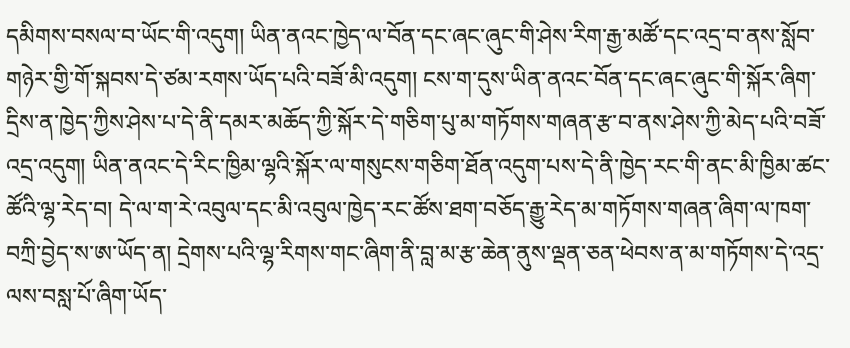དམིགས་བསལ་བ་ཡོང་གི་འདུག། ཡིན་ནའང་ཁྱེད་ལ་བོན་དང་ཞང་ཞུང་གི་ཤེས་རིག་རྒྱ་མཚོ་དང་འདྲ་བ་ནས་སློབ་གཉེར་གྱི་གོ་སྐབས་དེ་ཙམ་རགས་ཡོད་པའི་བཟོ་མི་འདུག། ངས་ག་དུས་ཡིན་ནའང་བོན་དང་ཞང་ཞུང་གི་སྐོར་ཞིག་དྲིས་ན་ཁྱེད་ཀྱིས་ཤེས་པ་དེ་ནི་དམར་མཆོད་ཀྱི་སྐོར་དེ་གཅིག་པུ་མ་གཏོགས་གཞན་རྩ་བ་ནས་ཤེས་ཀྱི་མེད་པའི་བཟོ་འདྲ་འདུག། ཡིན་ནའང་དེ་རིང་ཁྱིམ་ལྷའི་སྐོར་ལ་གསུངས་གཅིག་ཐོན་འདུག་པས་དེ་ནི་ཁྱེད་རང་གི་ནང་མི་ཁྱིམ་ཚང་ཚོའི་ལྷ་རེད་བ། དེ་ལ་ག་རེ་འབུལ་དང་མི་འབུལ་ཁྱེད་རང་ཚོས་ཐག་བཅོད་རྒྱུ་རེད་མ་གཏོགས་གཞན་ཞིག་ལ་ཁག་བཀྲི་བྱེད་ས་ཨ་ཡོད་ན། དྲེགས་པའི་ལྷ་རིགས་གང་ཞིག་ནི་བླ་མ་རྩ་ཆེན་ནུས་ལྡན་ཅན་ཕེབས་ན་མ་གཏོགས་དེ་འདྲ་ལས་བསླ་པོ་ཞིག་ཡོད་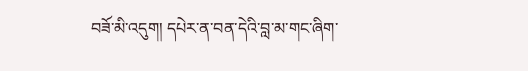བཟོ་མི་འདུག། དཔེར་ན་བན་དེའི་བླ་མ་གང་ཞིག་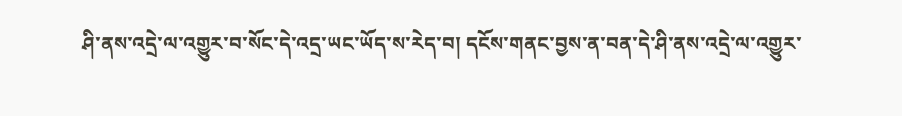ཤི་ནས་འདྲེ་ལ་འགྱུར་བ་སོང་དེ་འདྲ་ཡང་ཡོད་ས་རེད་བ། དངོས་གནང་བྱས་ན་བན་དེ་ཤི་ནས་འདྲེ་ལ་འགྱུར་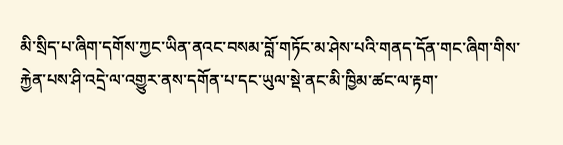མི་སྲིད་པ་ཞིག་དགོས་ཀྱང་ཡིན་ནའང་བསམ་བློ་གཏོང་མ་ཤེས་པའི་གནད་དོན་གང་ཞིག་གིས་རྐྱེན་པས་ཤི་འདྲེ་ལ་འགྱུར་ནས་དགོན་པ་དང་ཡུལ་སྡེ་ནང་མི་ཁྱིམ་ཚང་ལ་རྟག་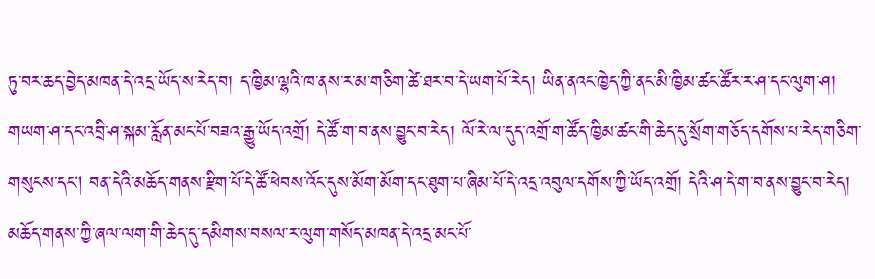ཏུ་བར་ཆད་བྱེད་མཁན་དེ་འདྲ་ཡོད་ས་རེད་བ། ད་ཁྱིམ་ལྷའི་ཁ་ནས་ར་མ་གཅིག་ཚེ་ཐར་བ་དེ་ཡག་པོ་རེད། ཡིན་ནའང་ཁྱེད་ཀྱི་ནང་མི་ཁྱིམ་ཚང་ཚོར་ར་ཤ་དང་ལུག་ཤ། གཡག་ཤ་དང་འབྲི་ཤ་སྐམ་རློན་མང་པོ་བཟའ་རྒྱུ་ཡོད་འགྲོ། དེ་ཚོ་ག་བ་ནས་བྱུང་བ་རེད། ལོ་རེ་ལ་དུད་འགྲོ་ག་ཚོད་ཁྱིམ་ཚང་གི་ཆེད་དུ་སྲོག་གཅོད་དགོས་པ་རེད་གཅིག་གསུངས་དང། བན་དེའི་མཆོད་གནས་རྫིག་པོ་དེ་ཚོ་ཕེབས་འོང་དུས་མོག་མོག་དང་ཐུག་པ་ཞིམ་པོ་དེ་འདྲ་འབུལ་དགོས་ཀྱི་ཡོད་འགྲོ། དེའི་ཤ་དེ་ག་བ་ནས་བྱུང་བ་རེད། མཆོད་གནས་ཀྱི་ཞལ་ལག་གི་ཆེད་དུ་དམིགས་བསལ་ར་ལུག་གསོད་མཁན་དེ་འདྲ་མང་པོ་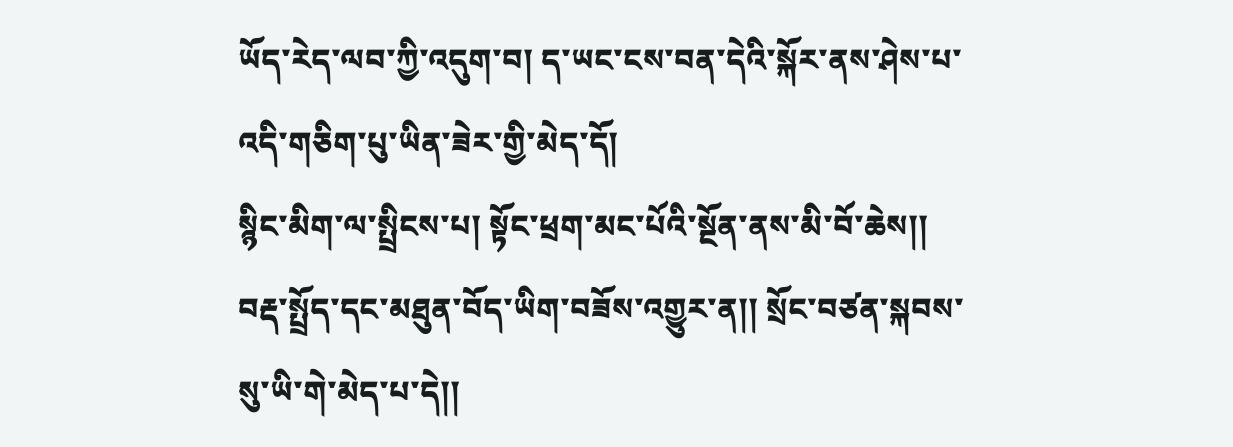ཡོད་རེད་ལབ་ཀྱི་འདུག་བ། ད་ཡང་ངས་བན་དེའི་སྐོར་ནས་ཤེས་པ་འདི་གཅིག་པུ་ཡིན་ཟེར་གྱི་མེད་དོ།
སྙིང་མིག་ལ་སྤྲིངས་པ། སྟོང་ཕྲག་མང་པོའི་སྔོན་ནས་མི་བོ་ཆེས།། བརྡ་སྤྲོད་དང་མཐུན་བོད་ཡིག་བཟོས་འགྱུར་ན།། སྲོང་བཙན་སྐབས་སུ་ཡི་གེ་མེད་པ་དེ།།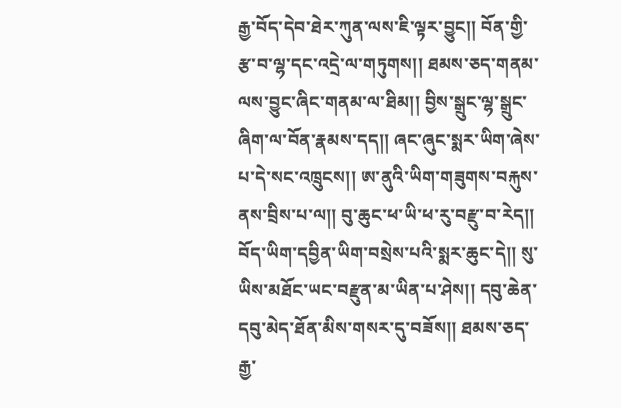རྒྱ་བོད་དེབ་ཐེར་ཀུན་ལས་ཇི་ལྟར་བྱུང།། བོན་གྱི་རྩ་བ་ལྷ་དང་འདྲེ་ལ་གཏུགས།། ཐམས་ཅད་གནམ་ལས་བྱུང་ཞིང་གནམ་ལ་ཐིམ།། བྱིས་སྒྲུང་ལྷ་སྒྲུང་ཞིག་ལ་བོན་རྣམས་དད།། ཞང་ཞུང་སྨར་ཡིག་ཞེས་པ་དེ་སང་འཁྲུངས།། ཨ་ནུའི་ཡིག་གཟུགས་བརྐུས་ནས་བྲིས་པ་ལ།། བུ་ཆུང་ཕ་ཡི་ཕ་རུ་བརྫུ་བ་རེད།། བོད་ཡིག་དབྱིན་ཡིག་བསྲེས་པའི་སྨར་ཆུང་དེ།། སུ་ཡིས་མཐོང་ཡང་བརྫུན་མ་ཡིན་པ་ཤེས།། དབུ་ཆེན་དབུ་མེད་ཐོན་མིས་གསར་དུ་བཟོས།། ཐམས་ཅད་རྒྱ་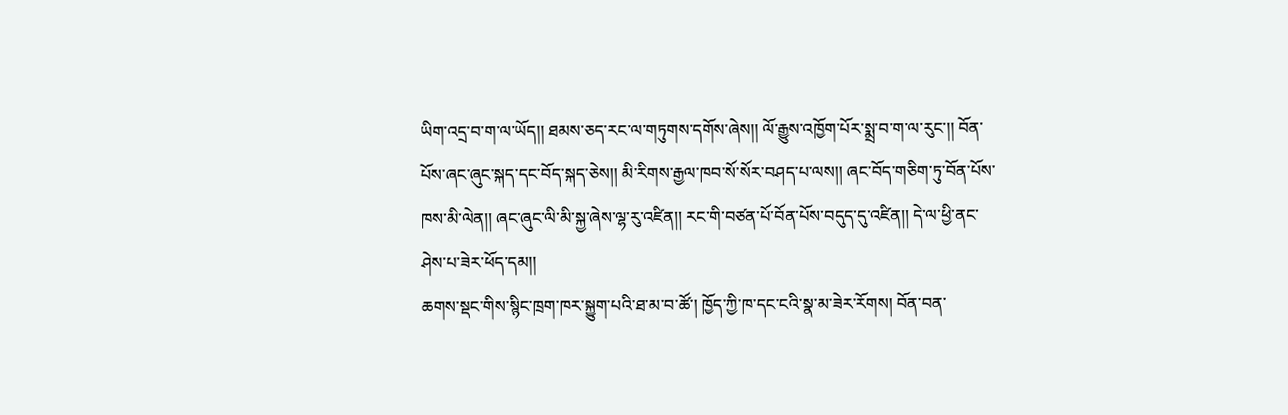ཡིག་འདྲ་བ་ག་ལ་ཡོད།། ཐམས་ཅད་རང་ལ་གཏུགས་དགོས་ཞེས།། ལོ་རྒྱུས་འཁྱོག་པོར་སྨྲ་བ་ག་ལ་རུང་།། བོན་པོས་ཞང་ཞུང་སྐད་དང་བོད་སྐད་ཅེས།། མི་རིགས་རྒྱལ་ཁབ་སོ་སོར་བཤད་པ་ལས།། ཞང་བོད་གཅིག་ཏུ་བོན་པོས་ཁས་མི་ལེན།། ཞང་ཞུང་ལི་མི་སྐྱ་ཞེས་ལྷ་རུ་འཛིན།། རང་གི་བཙན་པོ་བོན་པོས་བདུད་དུ་འཛིན།། དེ་ལ་ཕྱི་ནང་ཤེས་པ་ཟེར་ཕོད་དམ།།
ཆགས་སྡང་གིས་སྙིང་ཁྲག་ཁར་སྐྱུག་པའི་ཐ་མ་བ་ཚོ་། ཁྱོད་ཀྱི་ཁ་དང་ངའི་སྣ་མ་ཟེར་རོགས། བོན་བན་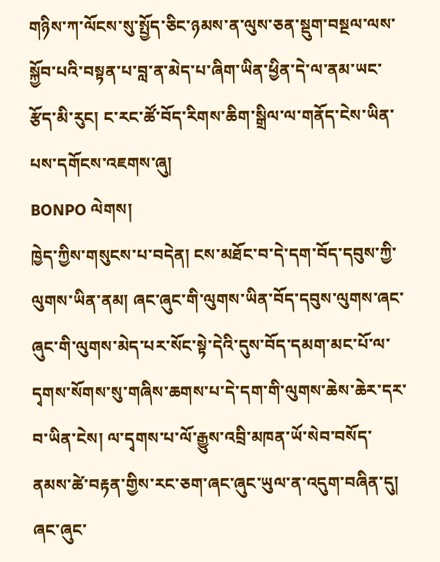གཉིས་ཀ་ལོངས་སུ་སྤྱོད་ཅིང་ཉམས་ན་ལུས་ཅན་སྡུག་བསྔལ་ལས་སྐྱོབ་པའི་བསྟན་པ་བླ་ན་མེད་པ་ཞིག་ཡིན་ཕྱིན་དེ་ལ་ནམ་ཡང་རྩོད་མི་རུང། ང་རང་ཚོ་བོད་རིགས་ཆིག་སྒྲིལ་ལ་གནོད་ངེས་ཡིན་པས་དགོངས་འཇགས་ཞུ།
BONPO ལེགས།
ཁྱེད་ཀྱིས་གསུངས་པ་བདེན། ངས་མཐོང་བ་དེ་དག་བོད་དབུས་ཀྱི་ལུགས་ཡིན་ནམ། ཞང་ཞུང་གི་ལུགས་ཡིན་བོད་དབུས་ལུགས་ཞང་ཞུང་གི་ལུགས་མེད་པར་སོང་སྟེ་དེའི་དུས་བོད་དམག་མང་པོ་ལ་དྭགས་སོགས་སུ་གཞིས་ཆགས་པ་དེ་དག་གི་ལུགས་ཆེས་ཆེར་དར་བ་ཡིན་ངེས། ལ་དྭགས་པ་ལོ་རྒྱུས་འབྲི་མཁན་ཡོ་སེབ་བསོད་ནམས་ཚེ་བརྟན་གྱིས་རང་ཅག་ཞང་ཞུང་ཡུལ་ན་འདུག་བཞིན་དུ། ཞང་ཞུང་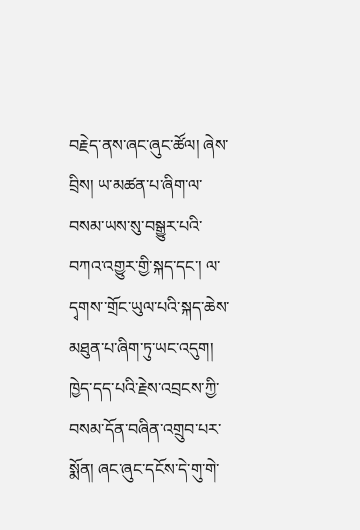བརྗེད་ནས་ཞང་ཞུང་ཚོལ། ཞེས་བྲིས། ཡ་མཚན་པ་ཞིག་ལ་བསམ་ཡས་སུ་བསྒྱུར་པའི་བཀའ་འགྱུར་གྱི་སྐད་དང་། ལ་དྭགས་་གྲོང་ཡུལ་པའི་སྐད་ཆེས་མཐུན་པ་ཞིག་ཏུ་ཡང་འདུག། ཁྱེད་དད་པའི་རྗེས་འབྲངས་ཀྱི་བསམ་དོན་བཞིན་འགྲུབ་པར་སྨོན། ཞང་ཞུང་དངོས་དེ་གུ་གེ་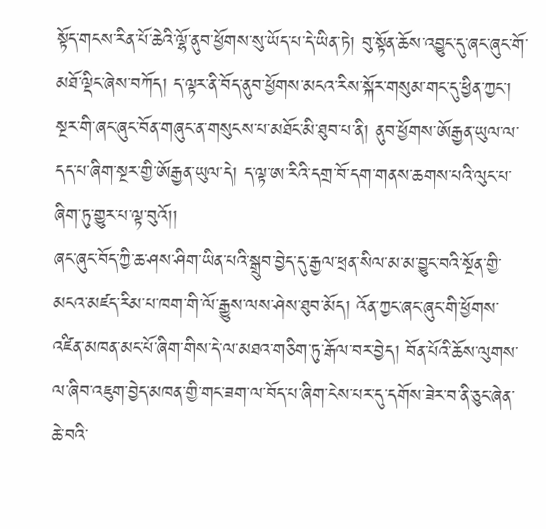སྟོད་གངས་རིན་པོ་ཆེའི་ལྷོ་ནུབ་ཕྱོགས་སུ་ཡོད་པ་དེ་ཡིན་ཏེ། བུ་སྟོན་ཆོས་འབྱུང་དུ་ཞང་ཞུང་གོ་མཐོ་ལྡིང་ཞེས་བཀོད། ད་ལྟར་ནི་བོད་ནུབ་ཕྱོགས་མངའ་རིས་སྐོར་གསུམ་གང་དུ་ཕྱིན་ཀྱང་། སྔར་གི་ཞང་ཞུང་བོན་གཞུང་ན་གསུངས་པ་མཐོང་མི་ཐུབ་པ་ནི། ནུབ་ཕྱོགས་ཨོརྒྱན་ཡུལ་ལ་དད་པ་ཞིག་སྔར་གྱི་ཨོརྒྱན་ཡུལ་དེ། ད་ལྟ་ཨ་རིའི་དགྲ་བོ་དག་གནས་ཆགས་པའི་ལུང་པ་ཞིག་ཏུ་གྱུར་པ་ལྟ་བུའོ།།
ཞང་ཞུང་བོད་ཀྱི་ཆ་ཤས་ཤིག་ཡིན་པའི་སྒྲུབ་བྱེད་དུ་རྒྱལ་ཕྲན་སིལ་མ་མ་བྱུང་བའི་སྔོན་གྱི་མངའ་མཛད་རིམ་པ་ཁག་གི་ལོ་རྒྱུས་ལས་ཤེས་ཐུབ་མོད། འོན་ཀྱང་ཞང་ཞུང་གི་ཕྱོགས་འཛིན་མཁན་མང་པོ་ཞིག་གིས་དེ་ལ་མཐའ་གཅིག་ཏུ་རྒོལ་བར་བྱེད། བོན་པོའི་ཆོས་ལུགས་ལ་ཞིབ་འཇུག་བྱེད་མཁན་གྱི་གང་ཟག་ལ་བོད་པ་ཞིག་ངེས་པར་དུ་དགོས་ཟེར་བ་ནི་ཅུང་ཞེན་ཆེ་བའི་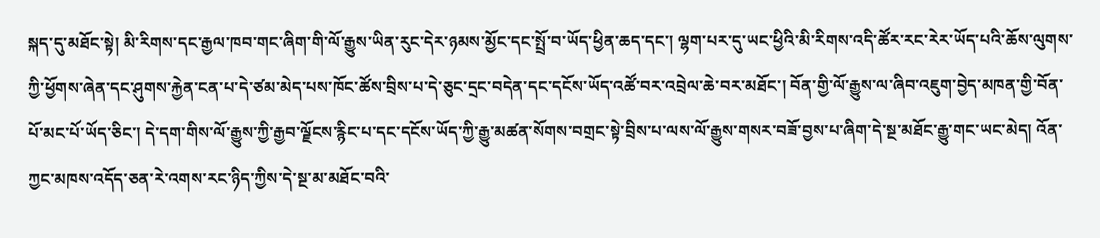སྐད་དུ་མཐོང་སྟེ། མི་རིགས་དང་རྒྱལ་ཁབ་གང་ཞིག་གི་ལོ་རྒྱུས་ཡིན་རུང་དེར་ཉམས་མྱོང་དང་སྤྲོ་བ་ཡོད་ཕྱིན་ཆད་དང་། ལྷག་པར་དུ་ཡང་ཕྱིའི་མི་རིགས་འདི་ཚོར་རང་རེར་ཡོད་པའི་ཆོས་ལུགས་ཀྱི་ཕྱོགས་ཞེན་དང་ཤུགས་རྐྱེན་ངན་པ་དེ་ཙམ་མེད་པས་ཁོང་ཚོས་བྲིས་པ་དེ་ཅུང་དྲང་བདེན་དང་དངོས་ཡོད་འཚོ་བར་འབྲེལ་ཆེ་བར་མཐོང་། བོན་གྱི་ལོ་རྒྱུས་ལ་ཞིབ་འཇུག་བྱེད་མཁན་གྱི་བོན་པོ་མང་པོ་ཡོད་ཅིང་། དེ་དག་གིས་ལོ་རྒྱུས་ཀྱི་རྒྱབ་ལྗོངས་རྙིང་པ་དང་དངོས་ཡོད་ཀྱི་རྒྱུ་མཚན་སོགས་བགྲང་སྟེ་བྲིས་པ་ལས་ལོ་རྒྱུས་གསར་བཟོ་བྱས་པ་ཞིག་དེ་སྔ་མཐོང་རྒྱུ་གང་ཡང་མེད། འོན་ཀྱང་མཁས་འདོད་ཅན་རེ་འགས་རང་ཉིད་ཀྱིས་དེ་སྔ་མ་མཐོང་བའི་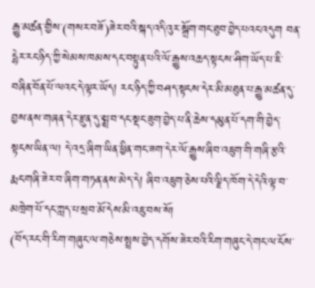རྒྱུ་མཚན་གྱིས་(གསར་བཟོ)ཟེར་བའི་སྐད་འདི་འུར་སྒྲོག་གང་ཐུབ་བྱེད་པའང་འདུག བན་དྷེར་རང་ཉིད་ཀྱི་སེམས་ཁམས་དང་བསྟུན་པའི་ལོ་རྒྱུས་འཆད་སྟངས་ཤིག་ཡོད་པ་ཇི་བཞིན་བོན་པོ་ལའང་དེ་ལྟར་ཡོད། རང་ཉིད་ཀྱི་བཤད་སྟངས་དེར་མི་མཐུན་པ་རྒྱུ་མཚན་དུ་བྱས་ནས་གཞན་དེར་རྫུན་དུ་སྨྲ་བ་དང་སྡང་ཟུག་བྱེད་པ་ནི་ཆེས་དམུན་པོ་དག་གི་བྱེད་སྟངས་ཡིན་ལ། དེ་འདྲ་ཞིག་ཡིན་ཕྱིན་གང་ཟག་དེར་ལོ་རྒྱུས་ཞིབ་འཇུག་གི་གཞི་རྩའི་རྨང་གཞི་ཟེར་བ་ཞིག་གཏན་ནས་མེད་དེ། ཞིབ་འཇུག་ཅེས་པའི་ལྗིད་ཁོག་དེ་དེའི་ལྟ་བ་མཁྲེག་པོ་དང་ཀླད་པ་སྲབ་མོ་དེས་མི་འཇུ་བས་སོ།
(བོད་རང་གི་རིག་གཞུང་ལ་གཅེས་སྤྲས་བྱེད་དགོས་ཟེར་བའི་རིག་གཞུང་དེ་གང་ལ་ངོས་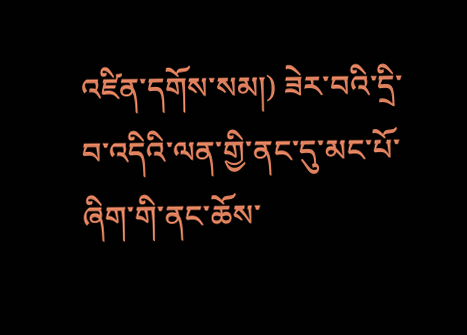འཛིན་དགོས་སམ།) ཟེར་བའི་དྲི་བ་འདིའི་ལན་གྱི་ནང་དུ་མང་པོ་ཞིག་གི་ནང་ཆོས་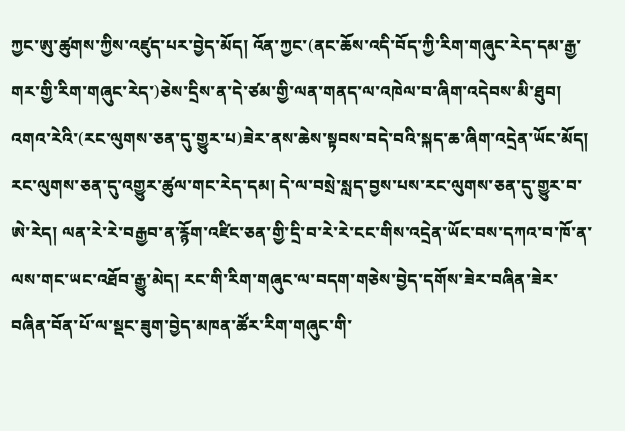ཀྱང་ཨུ་ཚུགས་ཀྱིས་འཛུད་པར་བྱེད་མོད། འོན་ཀྱང་(ནང་ཆོས་འདི་བོད་ཀྱི་རིག་གཞུང་རེད་དམ་རྒྱ་གར་གྱི་རིག་གཞུང་རེད་)ཅེས་དྲིས་ན་དེ་ཙམ་གྱི་ལན་གནད་ལ་འཁེལ་བ་ཞིག་འདེབས་མི་ཐུབ། འགའ་རེའི་(རང་ལུགས་ཅན་དུ་གྱུར་པ)ཟེར་ནས་ཆེས་སྟབས་བདེ་བའི་སྐད་ཆ་ཞིག་འདྲེན་ཡོང་མོད། རང་ལུགས་ཅན་དུ་འགྱུར་ཚུལ་གང་རེད་དམ། དེ་ལ་བསྲེ་སླད་བྱས་པས་རང་ལུགས་ཅན་དུ་གྱུར་བ་ཨེ་རེད། ལན་རེ་རེ་བརྒྱབ་ན་རྙོག་འཛིང་ཅན་གྱི་དྲི་བ་རེ་རེ་ངང་གིས་འདྲེན་ཡོང་བས་དཀའ་བ་ཁོ་ན་ལས་གང་ཡང་འཐོབ་རྒྱུ་མེད། རང་གི་རིག་གཞུང་ལ་བདག་གཅེས་བྱེད་དགོས་ཟེར་བཞིན་ཟེར་བཞིན་བོན་པོ་ལ་སྡང་ཟུག་བྱེད་མཁན་ཚོར་རིག་གཞུང་གི་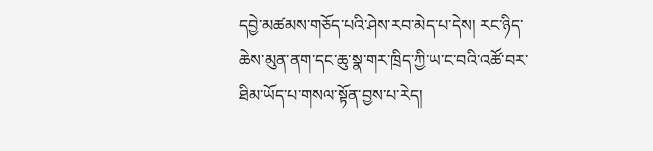དབྱེ་མཚམས་གཅོད་པའི་ཤེས་རབ་མེད་པ་དེས། རང་ཉིད་ཆེས་མུན་ནག་དང་ཆུ་སྣ་གར་ཁྲིད་ཀྱི་ཡ་ང་བའི་འཚོ་བར་ཐིམ་ཡོད་པ་གསལ་སྟོན་བྱས་པ་རེད།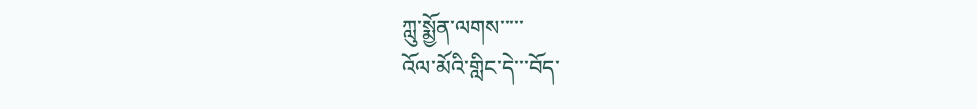ཀླུ་སྨྱོན་ལགས་་་་་
འོལ་མོའི་གླིང་དེ་་་བོད་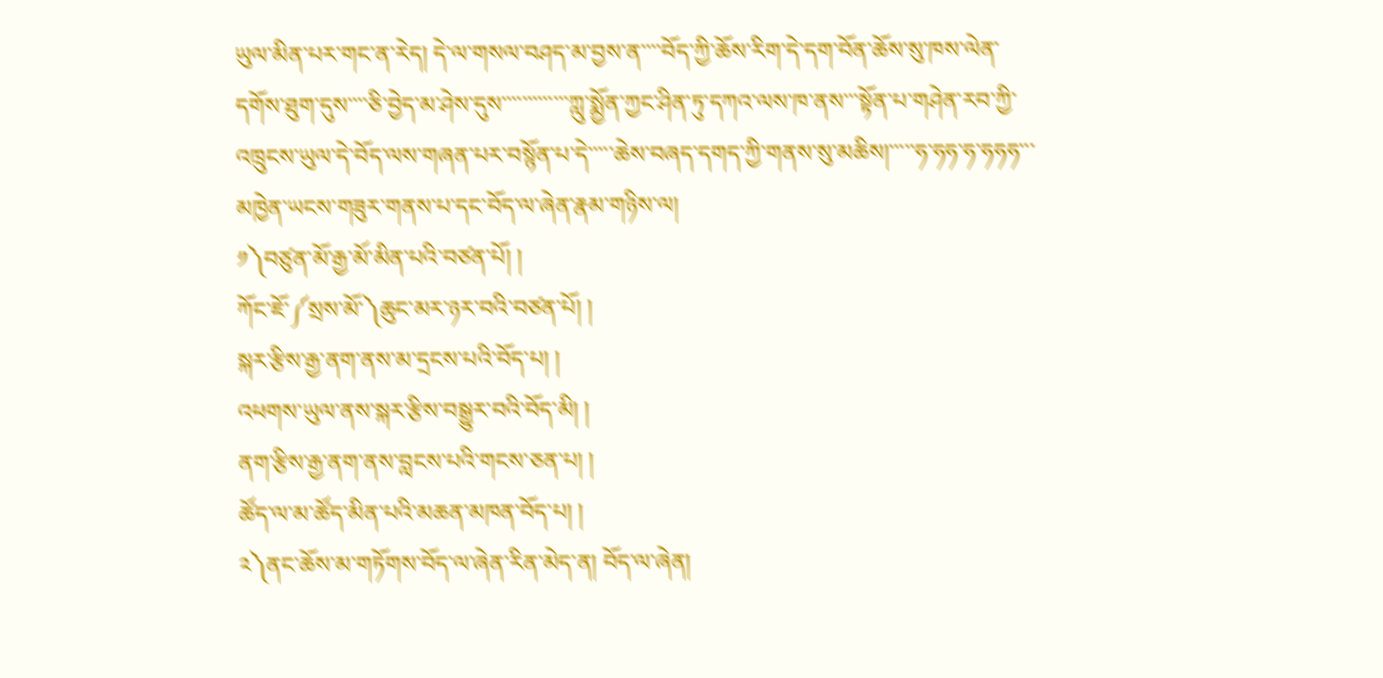ཡུལ་མིན་པར་གང་ན་རེད། དེ་ལ་གསལ་བཤད་མ་བྱས་ན་་་་བོད་ཀྱི་ཆོས་རིག་དེ་དག་བོན་ཆོས་སུ་ཁས་ལེན་དགོས་ཐུག་དུས་་་་ཅི་བྱེད་མ་ཤེས་དུས་་་་་་་་་་་་་ཀླུ་སྨྱོན་ཀྱང་ཤིན་ཏུ་དཀའ་ལས་ཁ་ནས་་་སྟོན་པ་གཤེན་རབ་ཀྱི་འཁྲུངས་ཡུལ་དེ་བོད་ལས་གཞན་པར་བསྙོན་པ་དེ་་་་་ཆེས་བཞད་དགད་ཀྱི་གནས་སུ་མཆིས།་་་་་ཧ་ཧཧ་ཧ་ཧཧཧ་་་
མཁྱེན་ཡངས་གཟུར་གནས་པ་དང་བོད་ལ་ཞེན་རྣམ་གཉིས་ལ།
༡༽བཙུན་མོ་རྒྱ་མོ་མིན་པའི་བཙན་པོ། །
ཀོང་ཇོ་༼སྲས་མོ་༽ཆུང་མར་ཉར་བའི་བཙན་པོ། །
སྐར་རྩིས་རྒྱ་ནག་ནས་མ་དྲངས་པའི་བོད་པ། །
འཕགས་ཡུལ་ནས་སྐར་རྩིས་བསྒྱུར་བའི་བོད་མི། །
ནག་རྩིས་རྒྱ་ནག་ནས་བླངས་པའི་གངས་ཅན་པ། །
ཚོད་ལ་མ་ཚོད་མིན་པའི་མཆན་མཁན་བོད་པ། །
༢༽ནང་ཆོས་མ་གཏོགས་བོད་ལ་ཞེན་རིན་མེད་ན། བོད་ལ་ཞེན།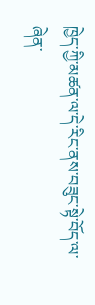ཁྱེད་ཀྱི་མཚན་ལ་དེ་རིང་ནས་བཟུང་སྟེ་བོད་ལ་
ཞེན་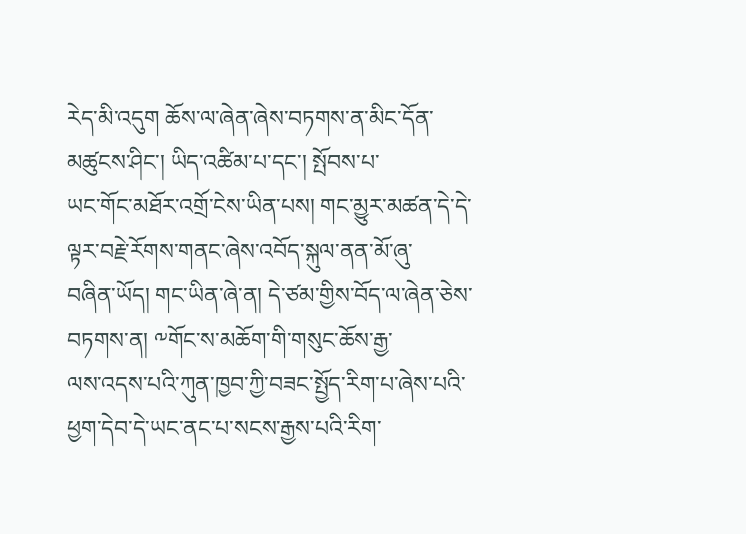རེད་མི་འདུག ཆོས་ལ་ཞེན་ཞེས་བཏགས་ན་མིང་དོན་མཚུངས་ཤིང་། ཡིད་འཚིམ་པ་དང་། སྤོབས་པ་
ཡང་གོང་མཐོར་འགྲོ་ངེས་ཡིན་པས། གང་མྱུར་མཚན་དེ་དེ་ལྟར་བརྗེ་རོགས་གནང་ཞེས་འབོད་སྐུལ་ནན་མོ་ཞུ་
བཞིན་ཡོད། གང་ཡིན་ཞེ་ན། དེ་ཙམ་གྱིས་བོད་ལ་ཞེན་ཅེས་བཏགས་ན། ༸གོང་ས་མཆོག་གི་གསུང་ཆོས་རྒྱ་
ལས་འདས་པའི་ཀུན་ཁྱབ་ཀྱི་བཟང་སྤྱོད་རིག་པ་ཞེས་པའི་ཕྱག་དེབ་དེ་ཡང་ནང་པ་སངས་རྒྱས་པའི་རིག་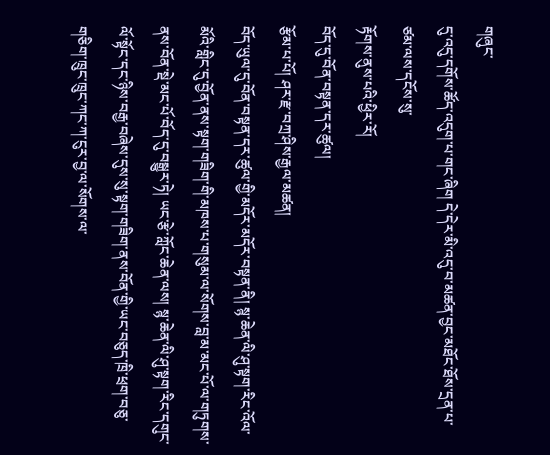གཞུང་
དུ་འདུ་དགོས་ཚོད་འདུག་པ་གང་ཞིག དེ་དེར་མི་འདུ་བ་མཚན་བྱང་མཐོང་ཐོས་དྲན་པ་ཙམ་ལས་དངོས་སུ་
རྟོགས་ནུས་པའི་ཕྱིར་རོ།
བོད་དུ་བོན་བསྟན་དར་ཚུལ།
རྩོམ་པ་པོ། ཤར་རྫ་བཀྲ་ཤིས་རྒྱལ་མཚན།
བོད་ཡུལ་དུ་བོན་བསྟན་དར་ཚུལ་གྱི་མདོར་མདོར་བསྟན་ནི། སྙ་ཆེན་ལི་ཤུ་སྟག་རིང་འོལ་མོའི་གླིང་དུ་བྱོན་ནས་སྟག་གཟིག་གི་མཁས་པ་གསུམ་ལ་སོགས་བླ་མ་མང་པོ་ལ་གཏུགས་ནས་བོན་སྡེ་མང་པོ་བོད་དུ་བསྒྱུར་ཏེ། ཡང་རྩེ་ཀློང་ཆེན་ལས། སྙ་ཆེན་ལི་ཤུ་སྟག་རིང་དགུང་ལོ་སྟོང་དང་ཉིས་བརྒྱ་བཞེས་དུས་སུ་སྟག་གཟིག་ནས་བོན་གྱི་ཡང་བཅུད་ཁྲི་ཕྲག་བཅུ་གཅིག་ཁྲུང་ཁྲུང་ཀང་ཀ་ངུར་བྱ་ལ་སོགས་ལ་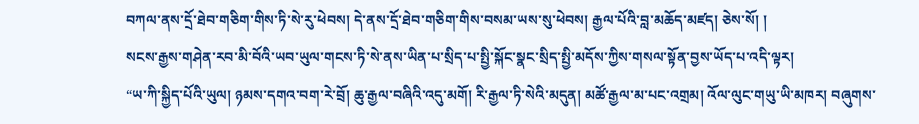བཀལ་ནས་དྲོ་ཐེབ་གཅིག་གིས་ཏི་སེ་རུ་ཕེབས། དེ་ནས་དྲོ་ཐེབ་གཅིག་གིས་བསམ་ཡས་སུ་ཕེབས། རྒྱལ་པོའི་བླ་མཆོད་མཛད། ཅེས་སོ། །
སངས་རྒྱས་གཤེན་རབ་མི་བོའི་ཡབ་ཡུལ་གངས་ཏི་སེ་ནས་ཡིན་པ་སྲིད་པ་སྤྱི་སྐོང་སྣང་སྲིད་སྤྱི་མདོས་ཀྱིས་གསལ་སྟོན་བྱས་ཡོད་པ་འདི་ལྟར།
“ཡ་ཀི་སྐྱིད་པོའི་ཡུལ། ཉམས་དགའ་བག་རེ་བྲོ། ཆུ་རྒྱལ་བཞིའི་འདུ་མགོ། རི་རྒྱལ་ཏི་སེའི་མདུན། མཚོ་རྒྱལ་མ་པང་འགྲམ། འོལ་ལུང་གཡུ་ཡི་མཁར། བཞུགས་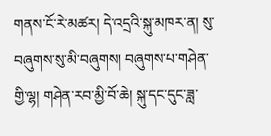གནས་ངོ་རེ་མཚར། དེ་འདྲའི་སྐུ་མཁར་ན། སུ་བཞུགས་སུ་མི་བཞུགས། བཞུགས་པ་གཤེན་གྱི་ལྷ། གཤེན་རབ་མྱི་བོ་ཆེ། སྐུ་དང་དུང་ཟླ་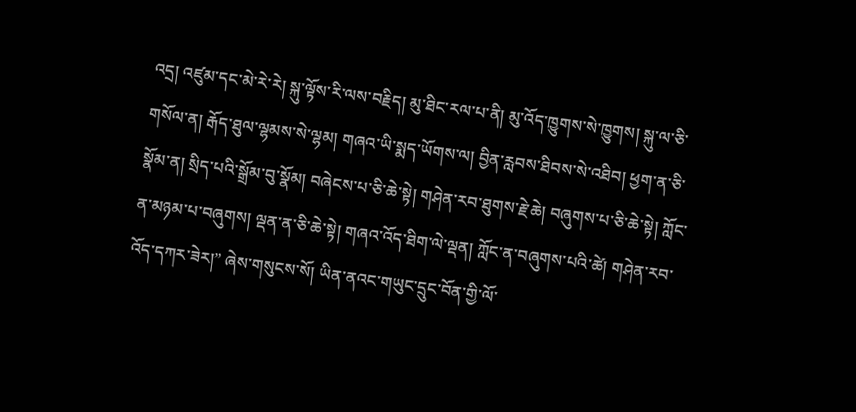འདྲ། འཛུམ་དང་མེ་རེ་རེ། སྐུ་ལྟོས་རི་ལས་བརྗིད། མུ་ཐིང་རལ་པ་ནི། མུ་འོད་ཁྱུགས་སེ་ཁྱུགས། སྐུ་ལ་ཅི་གསོལ་ན། རྒོད་ཐུལ་ལྷམས་སེ་ལྷམ། གཞའ་ཡི་སྨད་ཡོགས་ལ། བྱིན་རླབས་ཐིབས་སེ་འཐིབ། ཕྱག་ན་ཅི་སྣོམ་ན། སྲིད་པའི་སྒྲོམ་བུ་སྣོམ། བཞེངས་པ་ཅི་ཆེ་སྟེ། གཤེན་རབ་ཐུགས་རྗེ་ཆེ། བཞུགས་པ་ཅི་ཆེ་སྟེ། ཀློང་ན་མཉམ་པ་བཞུགས། ལྡན་ན་ཅི་ཆེ་སྟེ། གཞའ་འོད་ཐིག་ལེ་ལྡན། ཀློང་ན་བཞུགས་པའི་ཚེ། གཤེན་རབ་འོད་དཀར་ཟེར།” ཞེས་གསུངས་སོ། ཡིན་ནའང་གཡུང་དྲུང་བོན་གྱི་ལོ་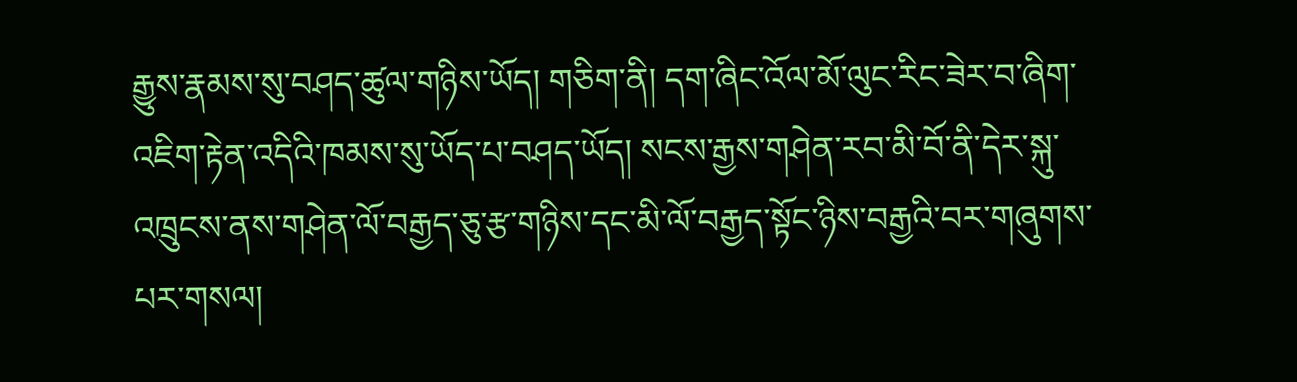རྒྱུས་རྣམས་སུ་བཤད་ཚུལ་གཉིས་ཡོད། གཅིག་ནི། དག་ཞིང་འོལ་མོ་ལུང་རིང་ཟེར་བ་ཞིག་འཇིག་རྟེན་འདིའི་ཁམས་སུ་ཡོད་པ་བཤད་ཡོད། སངས་རྒྱས་གཤེན་རབ་མི་བོ་ནི་དེར་སྐུ་འཁྲུངས་ནས་གཤེན་ལོ་བརྒྱད་ཅུ་རྩ་གཉིས་དང་མི་ལོ་བརྒྱད་སྟོང་ཉིས་བརྒྱའི་བར་གཞུགས་པར་གསལ།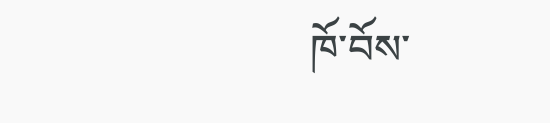ཁོ་བོས་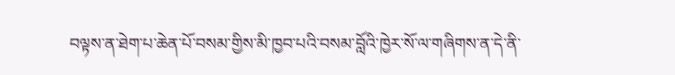བལྟས་ན་ཐེག་པ་ཆེན་པོ་བསམ་གྱིས་མི་ཁྱབ་པའི་བསམ་བློའི་ཁྱེར་སོ་ལ་གཞིགས་ན་དེ་ནི་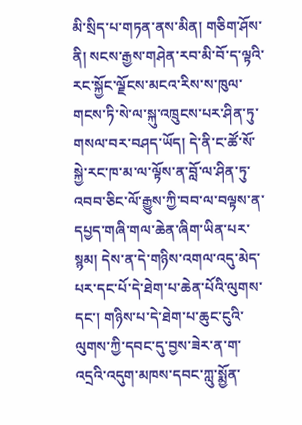མི་སྲིད་པ་གཏན་ནས་མིན། གཅིག་ཤོས་ནི། སངས་རྒྱས་གཤེན་རབ་མི་བོ་ད་ལྟའི་རང་སྐྱོང་ལྗོངས་མངའ་རིས་ས་ཁུལ་གངས་ཏི་སེ་ལ་སྐུ་འཁྲུངས་པར་ཤིན་ཏུ་གསལ་བར་བཤད་ཡོད། དེ་ནི་ང་ཚོ་སོ་སྐྱེ་རང་ཁ་མ་ལ་ལྟོས་ན་བློ་ལ་ཤིན་ཏུ་འབབ་ཅིང་ལོ་རྒྱུས་ཀྱི་བབ་ལ་བལྟས་ན་དཔྱད་གཞི་གལ་ཆེན་ཞིག་ཡིན་པར་སྙམ། དེས་ན་དེ་གཉིས་འགལ་འདུ་མེད་པར་དང་པོ་དེ་ཐེག་པ་ཆེན་པོའི་ལུགས་དང་། གཉིས་པ་དེ་ཐེག་པ་ཆུང་ངུའི་ལུགས་ཀྱི་དབང་དུ་བྱས་ཟེར་ན་ག་འདྲའི་འདུག་མཁས་དབང་ཀླུ་སྨྱོན་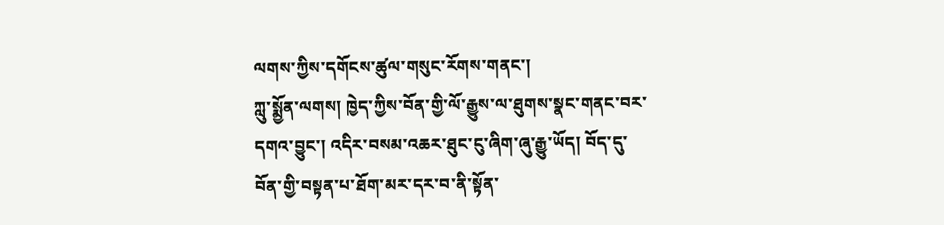ལགས་ཀྱིས་དགོངས་ཚུལ་གསུང་རོགས་གནང་།
ཀླུ་སྨྱོན་ལགས། ཁྱེད་ཀྱིས་བོན་གྱི་ལོ་རྒྱུས་ལ་ཐུགས་སྣང་གནང་བར་དགའ་བྱུང་། འདིར་བསམ་འཆར་ཐུང་ངུ་ཞིག་ཞུ་རྒྱུ་ཡོད། བོད་དུ་བོན་གྱི་བསྟན་པ་ཐོག་མར་དར་བ་ནི་སྟོན་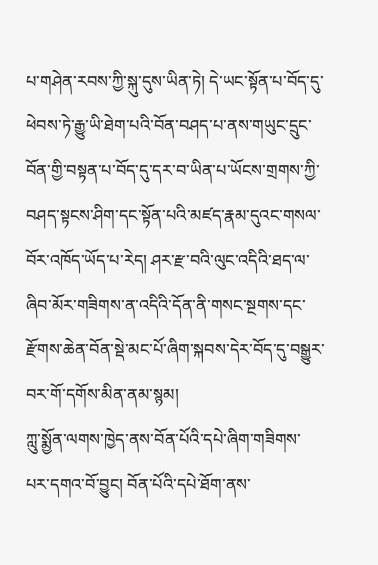པ་གཤེན་རབས་ཀྱི་སྐུ་དུས་ཡིན་ཏེ། དེ་ཡང་སྟོན་པ་བོད་དུ་ཕེབས་ཏེ་རྒྱུ་ཡི་ཐེག་པའི་བོན་བཤད་པ་ནས་གཡུང་དྲུང་བོན་གྱི་བསྟན་པ་བོད་དུ་དར་བ་ཡིན་པ་ཡོངས་གྲགས་ཀྱི་བཤད་སྟངས་ཤིག་དང་སྟོན་པའི་མཛད་རྣམ་དུའང་གསལ་བོར་འཁོད་ཡོད་པ་རེད། ཤར་རྫ་བའི་ལུང་འདིའི་ཐད་ལ་ཞིབ་མོར་གཟིགས་ན་འདིའི་དོན་ནི་གསང་སྔགས་དང་རྫོགས་ཆེན་བོན་སྡེ་མང་པོ་ཞིག་སྐབས་དེར་བོད་དུ་བསྒྱུར་བར་གོ་དགོས་མིན་ནམ་སྙམ།
ཀླུ་སྨྱོན་ལགས་ཁྱེད་ནས་བོན་པོའི་དཔེ་ཞིག་གཟིགས་པར་དགའ་བོ་བྱུང། བོན་པོའི་དཔེ་ཐོག་ནས་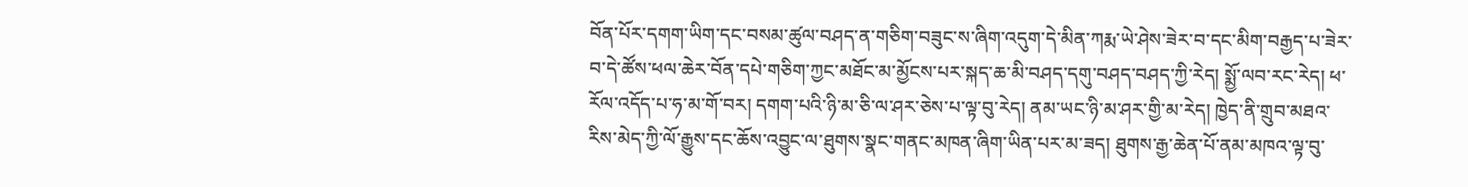བོན་པོར་དགག་ཡིག་དང་བསམ་ཚུལ་བཤད་ན་གཅིག་བཟུང་ས་ཞིག་འདུག་དེ་མིན་ཀརྨ་ཡེ་ཤེས་ཟེར་བ་དང་མིག་བརྒྱད་པ་ཟེར་བ་དེ་ཚོས་ཕལ་ཆེར་བོན་དཔེ་གཅིག་ཀྱང་མཐོང་མ་མྱོངས་པར་སྐད་ཆ་མི་བཤད་དགུ་བཤད་བཤད་ཀྱི་རེད། སྨྱོ་ལབ་རང་རེད། ཕ་རོལ་འདོད་པ་ཧ་མ་གོ་བར། དགག་པའི་ཉི་མ་ཅི་ལ་ཤར་ཅེས་པ་ལྟ་བུ་རེད། ནམ་ཡང་ཉི་མ་ཤར་གྱི་མ་རེད། ཁྱེད་ནི་གྲུབ་མཐའ་རིས་མེད་ཀྱི་ལོ་རྒྱུས་དང་ཆོས་འབྱུང་ལ་ཐུགས་སྣང་གནང་མཁན་ཞིག་ཡིན་པར་མ་ཟད། ཐུགས་རྒྱ་ཆེན་པོ་ནམ་མཁའ་ལྟ་བུ་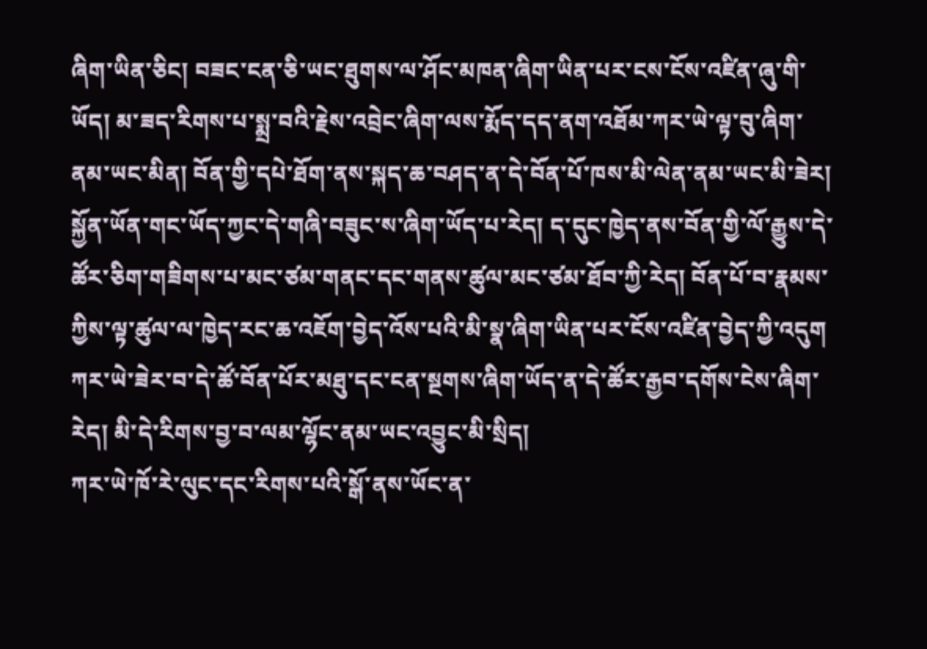ཞིག་ཡིན་ཅིང། བཟང་ངན་ཅི་ཡང་ཐུགས་ལ་ཤོང་མཁན་ཞིག་ཡིན་པར་ངས་ངོས་འཛིན་ཞུ་གི་ཡོད། མ་ཟད་རིགས་པ་སྨྲ་བའི་རྗེས་འབྲེང་ཞིག་ལས་རྨོད་དད་ནག་འཐོམ་ཀར་ཡེ་ལྟ་བུ་ཞིག་ནམ་ཡང་མིན། བོན་གྱི་དཔེ་ཐོག་ནས་སྐད་ཆ་བཤད་ན་དེ་བོན་པོ་ཁས་མི་ལེན་ནམ་ཡང་མི་ཟེར། སྐྱོན་ཡོན་གང་ཡོད་ཀྱང་དེ་གཞི་བཟུང་ས་ཞིག་ཡོད་པ་རེད། ད་དུང་ཁྱེད་ནས་བོན་གྱི་ལོ་རྒྱུས་དེ་ཚོར་ཅིག་གཟིགས་པ་མང་ཙམ་གནང་དང་གནས་ཚུལ་མང་ཙམ་ཐོབ་ཀྱི་རེད། བོན་པོ་བ་རྣམས་ཀྱིས་ལྟ་ཚུལ་ལ་ཁྱེད་རང་ཆ་འཇོག་བྱེད་འོས་པའི་མི་སྣ་ཞིག་ཡིན་པར་ངོས་འཛིན་བྱེད་ཀྱི་འདུག ཀར་ཡེ་ཟེར་བ་དེ་ཚོ་བོན་པོར་མཐུ་དང་ངན་སྔགས་ཞིག་ཡོད་ན་དེ་ཚོར་རྒྱབ་དགོས་ངེས་ཞིག་རེད། མི་དེ་རིགས་བྱ་བ་ལམ་ལྷོང་ནམ་ཡང་འབྱུང་མི་སྲིད།
ཀར་ཡེ་ཁོ་རེ་ལུང་དང་རིགས་པའི་སྒོ་ནས་ཡོང་ན་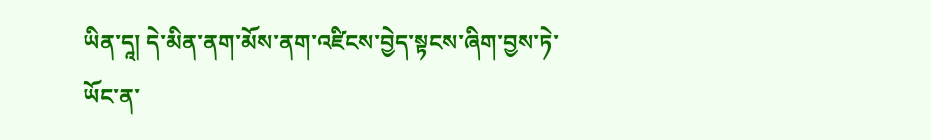ཡིན་དཱ། དེ་མིན་ནག་མོས་ནག་འཛིངས་བྱེད་སྟངས་ཞིག་བྱས་ཏེ་ཡོང་ན་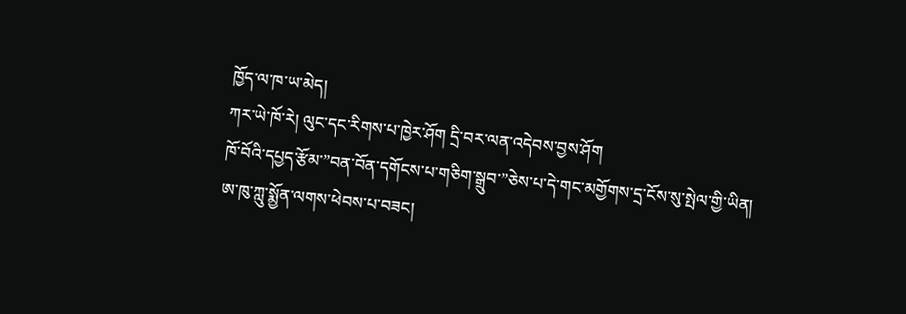ཁྱོད་ལ་ཁ་ཡ་མེད།
ཀར་ཡེ་ཁོ་རེ། ལུང་དང་རིགས་པ་ཁྱེར་ཤོག དྲི་བར་ལན་འདེབས་བྱས་ཤོག
ཁོ་བོའི་དཔྱད་རྩོམ་”བན་བོན་དགོངས་པ་གཅིག་སྒྲུབ་”ཅེས་པ་དེ་གང་མགྱོགས་དྲ་ངོས་སུ་སྤེལ་གྱི་ཡིན།
ཨ་ཁུ་ཀླུ་སྨྱོན་ལགས་ཕེབས་པ་བཟང།